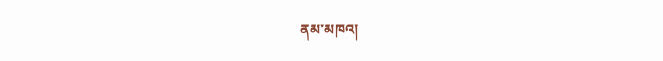ནམ་མཁའ།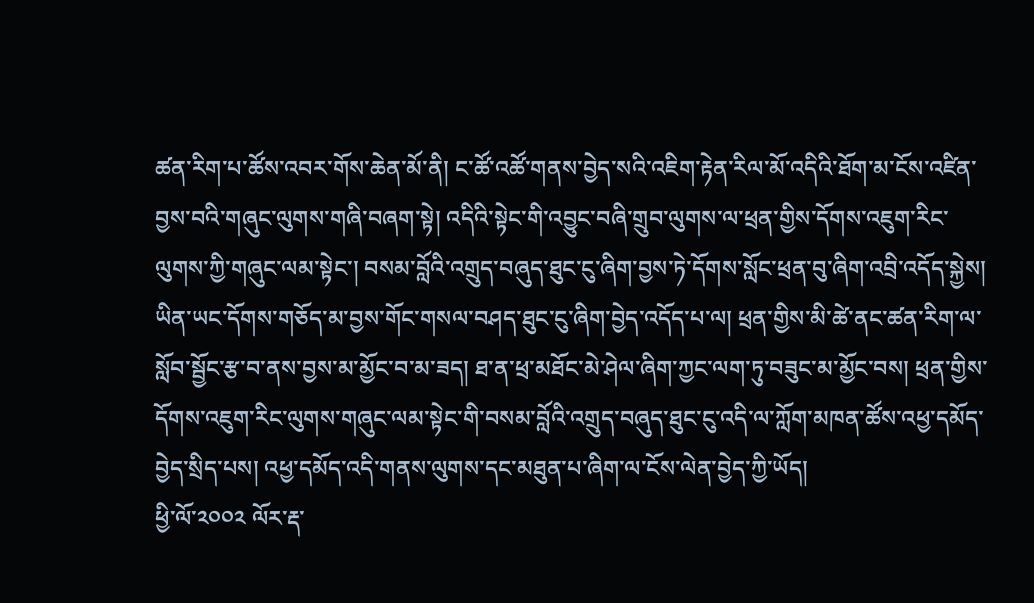ཚན་རིག་པ་ཚོས་འབར་གོས་ཆེན་མོ་ནི། ང་ཚོ་འཚོ་གནས་བྱེད་སའི་འཇིག་རྟེན་རིལ་མོ་འདིའི་ཐོག་མ་ངོས་འཛིན་བྱས་བའི་གཞུང་ལུགས་གཞི་བཞག་སྟེ། འདིའི་སྟེང་གི་འབྱུང་བཞི་གྲུབ་ལུགས་ལ་ཕྲན་གྱིས་དོགས་འཇུག་རིང་ལུགས་ཀྱི་གཞུང་ལམ་སྟེང་། བསམ་བློའི་འགྲུད་བཞུད་ཐུང་ངུ་ཞིག་བྱས་ཏེ་དོགས་སློང་ཕྲན་བུ་ཞིག་འབྲི་འདོད་སྐྱེས།
ཡིན་ཡང་དོགས་གཅོད་མ་བྱས་གོང་གསལ་བཤད་ཐུང་ངུ་ཞིག་བྱེད་འདོད་པ་ལ། ཕྲན་གྱིས་མི་ཚེ་ནང་ཚན་རིག་ལ་སློབ་སྦྱོང་རྩ་བ་ནས་བྱས་མ་མྱོང་བ་མ་ཟད། ཐ་ན་ཕྲ་མཐོང་མེ་ཤེལ་ཞིག་ཀྱང་ལག་ཏུ་བཟུང་མ་མྱོང་བས། ཕྲན་གྱིས་དོགས་འཇུག་རིང་ལུགས་གཞུང་ལམ་སྟེང་གི་བསམ་བློའི་འགྲུད་བཞུད་ཐུང་ངུ་འདི་ལ་ཀློག་མཁན་ཚོས་འཕྱ་དམོད་བྱེད་སྲིད་པས། འཕྱ་དམོད་འདི་གནས་ལུགས་དང་མཐུན་པ་ཞིག་ལ་ངོས་ལེན་བྱེད་ཀྱི་ཡོད།
ཕྱི་ལོ་༢༠༠༢ ལོར་རྡ་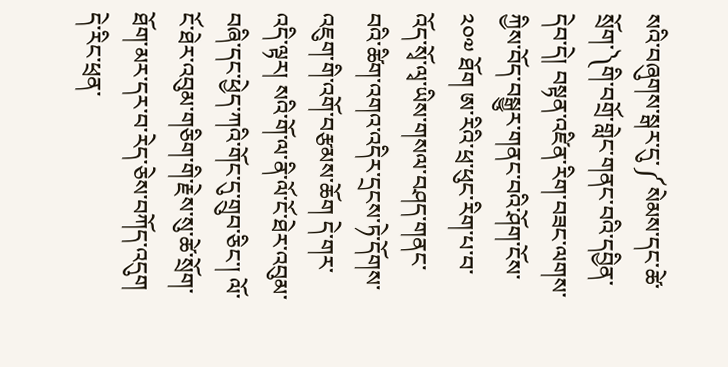སའི་བཞུགས་སྒར་དུ་༼སེམས་དང་ཚེ་སྲོག་༽གི་བགྲོ་གླེང་གནང་བའི་དབྱིན་དེབ་དེ། བསྟན་འཛིན་རིག་བཟང་ལགས་ཀྱིས་བོད་བསྒྱུར་གནང་བའི་ཤོག་ངོས་༢༠༧ ཐོག ཨ་རིའི་ཕྲ་ཕུང་རིག་པ་བ་འོད་སྭོ་ལྭ་ཡིས་གསལ་བཤད་གནང་བའི་ཚིག་འགའ་འདིར་དྲངས་ཏེ་དོགས་འཇུག་གི་འགོ་བརྩམས་ཆོག དེ་གར་འདི་ལྟར། སའི་གོ་ལ་ནི་ལོ་ངོ་ཐེར་འབུམ་བཞི་དང་ཕྱེད་ཀའི་གོང་དུ་གྲུབ་ཅིང་། ལོ་ངོ་ཐེར་འབུམ་གཅིག་གི་རྗེས་སུ་ཚེ་སྲོག་ཐོག་མར་དར་བ་རེད་ཅེས་བཀོད་འདུག
དེ་རིང་ཕྲན་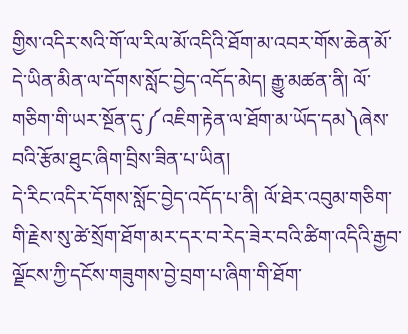གྱིས་འདིར་སའི་གོ་ལ་རིལ་མོ་འདིའི་ཐོག་མ་འབར་གོས་ཆེན་མོ་དེ་ཡིན་མིན་ལ་དོགས་སློང་བྱེད་འདོད་མེད། རྒྱུ་མཚན་ནི། ལོ་གཅིག་གི་ཡར་སྔོན་དུ་༼འཇིག་རྟེན་ལ་ཐོག་མ་ཡོད་དམ༽ཞེས་བའི་རྩོམ་ཐུང་ཞིག་བྲིས་ཟིན་པ་ཡིན།
དེ་རིང་འདིར་དོགས་སློང་བྱེད་འདོད་པ་ནི། ལོ་ཐེར་འབུམ་གཅིག་གི་རྗེས་སུ་ཚེ་སྲོག་ཐོག་མར་དར་བ་རེད་ཟེར་བའི་ཚིག་འདིའི་རྒྱབ་ལྗོངས་ཀྱི་དངོས་གཟུགས་བྱེ་བྲག་པ་ཞིག་གི་ཐོག་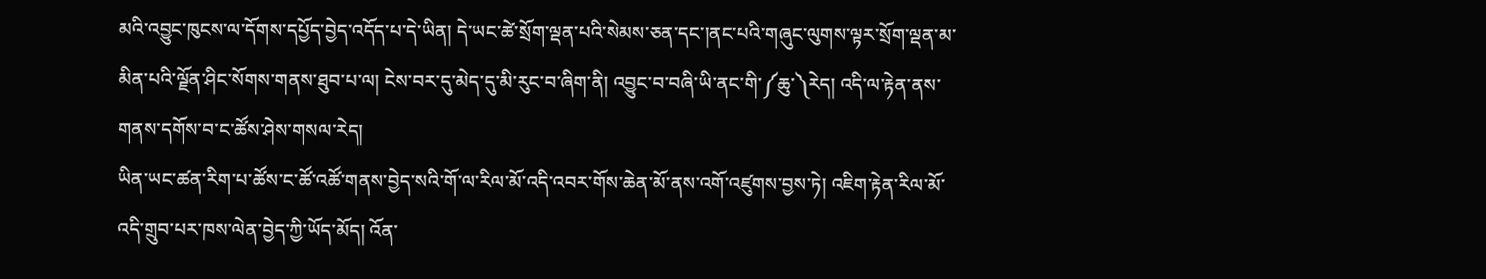མའི་འབྱུང་ཁུངས་ལ་དོགས་དཔྱོད་བྱེད་འདོད་པ་དེ་ཡིན། དེ་ཡང་ཚེ་སྲོག་ལྡན་པའི་སེམས་ཅན་དང་།ནང་པའི་གཞུང་ལུགས་ལྟར་སྲོག་ལྡན་མ་མིན་པའི་ལྗོན་ཤིང་སོགས་གནས་ཐུབ་པ་ལ། ངེས་བར་དུ་མེད་དུ་མི་རུང་བ་ཞིག་ནི། འབྱུང་བ་བཞི་ཡི་ནང་གི་༼ཆུ་༽རེད། འདི་ལ་རྟེན་ནས་གནས་དགོས་བ་ང་ཚོས་ཤེས་གསལ་རེད།
ཡིན་ཡང་ཚན་རིག་པ་ཚོས་ང་ཚོ་འཚོ་གནས་བྱེད་སའི་གོ་ལ་རིལ་མོ་འདི་འབར་གོས་ཆེན་མོ་ནས་འགོ་འཛུགས་བྱས་ཏེ། འཇིག་རྟེན་རིལ་མོ་འདི་གྲུབ་པར་ཁས་ལེན་བྱེད་ཀྱི་ཡོད་མོད། འོན་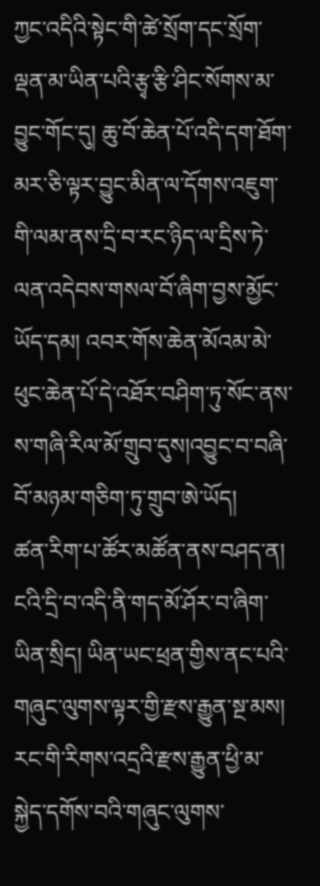ཀྱང་འདིའི་སྟེང་གི་ཚེ་སྲོག་དང་སྲོག་ལྡན་མ་ཡིན་པའི་རྩྭ་རྩི་ཤིང་སོགས་མ་བྱུང་གོང་དུ། ཆུ་བོ་ཆེན་པོ་འདི་དག་ཐོག་མར་ཅི་ལྟར་བྱུང་མིན་ལ་དོགས་འཇུག་གི་ལམ་ནས་དྲི་བ་རང་ཉིད་ལ་དྲིས་ཏེ་ལན་འདེབས་གསལ་བོ་ཞིག་བྱས་མྱོང་ཡོད་དམ། འབར་གོས་ཆེན་མོའམ་མེ་ཕུང་ཆེན་པོ་དེ་འཐོར་བཤིག་ཏུ་སོང་ནས་ས་གཞི་རིལ་མོ་གྲུབ་དུས།འབྱུང་བ་བཞི་བོ་མཉམ་གཅིག་ཏུ་གྲུབ་ཨེ་ཡོད།
ཚན་རིག་པ་ཚོར་མཚོན་ནས་བཤད་ན། ངའི་དྲི་བ་འདི་ནི་གད་མོ་ཤོར་བ་ཞིག་ཡིན་སྲིད། ཡིན་ཡང་ཕྲན་གྱིས་ནང་པའི་གཞུང་ལུགས་ལྟར་གྱི་རྫས་རྒྱུན་སྔ་མས། རང་གི་རིགས་འདྲའི་རྫས་རྒྱུན་ཕྱི་མ་སྐྱེད་དགོས་བའི་གཞུང་ལུགས་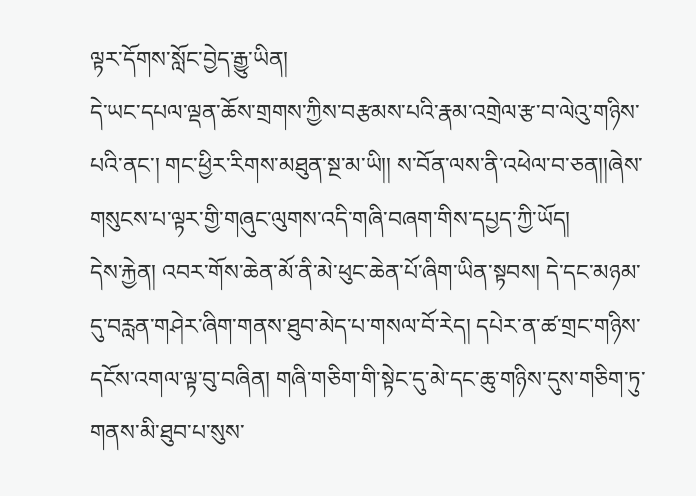ལྟར་དོགས་སློང་བྱེད་རྒྱུ་ཡིན།
དེ་ཡང་དཔལ་ལྡན་ཆོས་གྲགས་ཀྱིས་བརྩམས་པའི་རྣམ་འགྲེལ་རྩ་བ་ལེའུ་གཉིས་པའི་ནང་། གང་ཕྱིར་རིགས་མཐུན་སྔ་མ་ཡི།། ས་བོན་ལས་ནི་འཕེལ་བ་ཅན།།ཞེས་གསུངས་པ་ལྟར་གྱི་གཞུང་ལུགས་འདི་གཞི་བཞག་གིས་དཔྱད་ཀྱི་ཡོད།
དེས་རྐྱེན། འབར་གོས་ཆེན་མོ་ནི་མེ་ཕུང་ཆེན་པོ་ཞིག་ཡིན་སྟབས། དེ་དང་མཉམ་དུ་བརླན་གཤེར་ཞིག་གནས་ཐུབ་མེད་པ་གསལ་བོ་རེད། དཔེར་ན་ཚ་གྲང་གཉིས་དངོས་འགལ་ལྟ་བུ་བཞིན། གཞི་གཅིག་གི་སྟེང་དུ་མེ་དང་ཆུ་གཉིས་དུས་གཅིག་ཏུ་གནས་མི་ཐུབ་པ་སུས་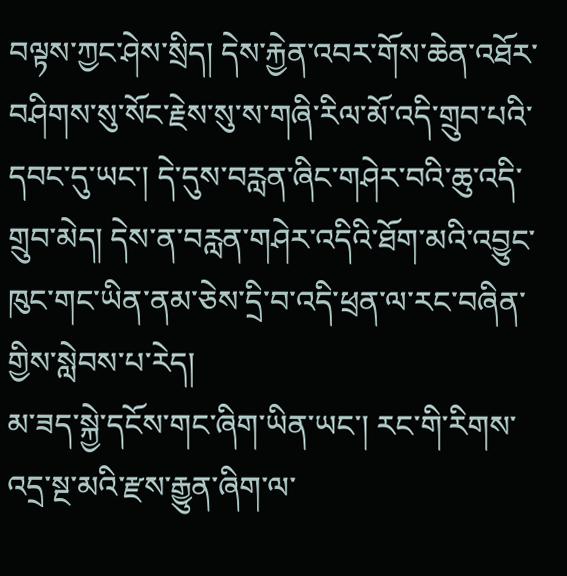བལྟས་ཀྱང་ཤེས་སྲིད། དེས་རྐྱེན་འབར་གོས་ཆེན་འཐོར་བཤིགས་སུ་སོང་རྗེས་སུ་ས་གཞི་རིལ་མོ་འདི་གྲུབ་པའི་དབང་དུ་ཡང་། དེ་དུས་བརླན་ཞིང་གཤེར་བའི་ཆུ་འདི་གྲུབ་མེད། དེས་ན་བརླན་གཤེར་འདིའི་ཐོག་མའི་འབྱུང་ཁུང་གང་ཡིན་ནམ་ཅེས་དྲི་བ་འདི་ཕྲན་ལ་རང་བཞིན་གྱིས་སླེབས་པ་རེད།
མ་ཟད་སྐྱེ་དངོས་གང་ཞིག་ཡིན་ཡང་། རང་གི་རིགས་འདྲ་སྔ་མའི་རྫས་རྒྱུན་ཞིག་ལ་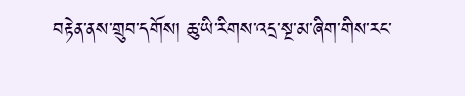བརྟེན་ནས་གྲུབ་དགོས། ཆུ་ཡི་རིགས་འདྲ་སྔ་མ་ཞིག་གིས་རང་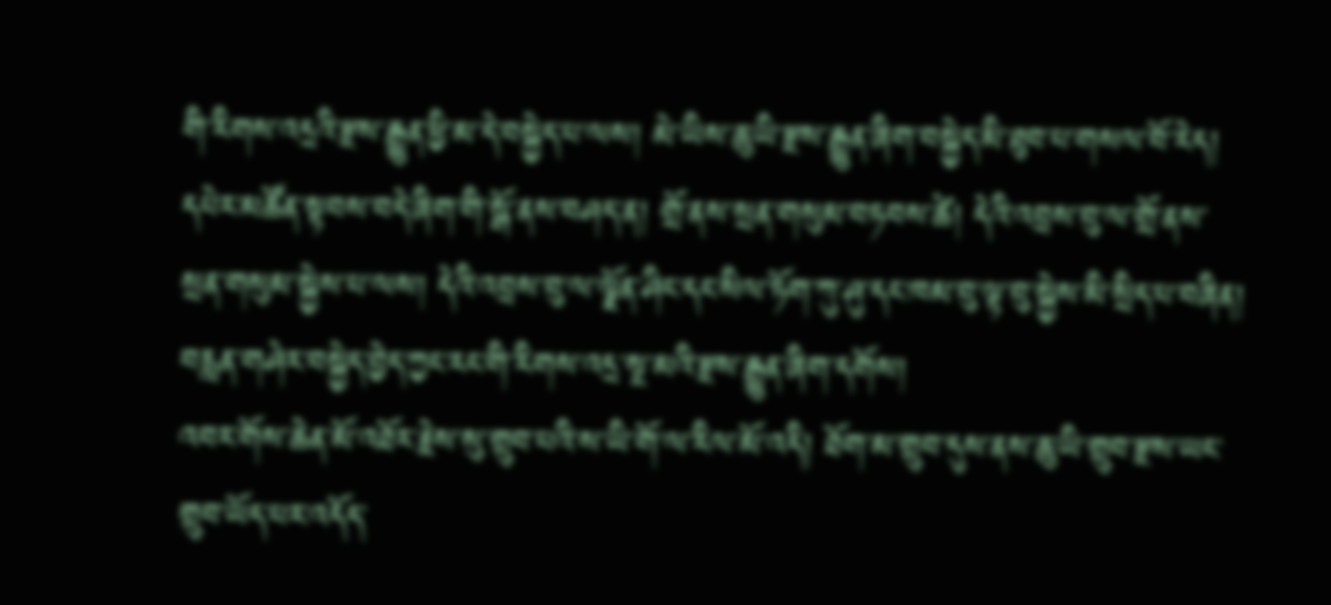གི་རིགས་འདྲའི་རྫས་རྒྱུན་ཕྱི་མ་དེ་བསྐྱེད་པ་ལས། མེ་ཡིས་ཆུ་ཡི་རྫས་རྒྱུན་ཞིག་བསྐྱེད་མི་ཐུབ་པ་གསལ་བོ་རེད། དཔེར་མཚོན་སྟབས་བདེ་ཞིག་གི་སྒོ་ནས་བཤད་ན། གྲོ་ནས་སྲན་གསུམ་བཏབས་ཚེ། དེའི་འབྲས་བུ་ལ་གྲོ་ནས་སྲན་གསུམ་སྐྱེས་པ་ལས། དེའི་འབྲས་བུ་ལ་ལྗོན་ཤིང་དང་སིལ་ཏོག་ཀུ་ཤུ་དང་ཁམ་བུ་ལྟ་བུ་སྐྱེས་མི་སྲིད་པ་བཞིན། བརླན་གཤེར་བསྐྱེད་བྱེད་ཀྱང་རང་གི་རིགས་འདྲ་སྔ་མའི་རྫས་རྒྱུན་ཞིག་དགོས།
འབར་གོས་ཆེན་མོ་འཐོར་རྗེས་སུ་གྲུབ་པའི་ས་ཡི་གོ་ལ་རིལ་མོ་འདི། ཐོག་མ་གྲུབ་དུས་ནས་ཆུ་ཡི་གྲུབ་རྫས་ཡང་གྲུབ་ཡོད་པར་འདོད་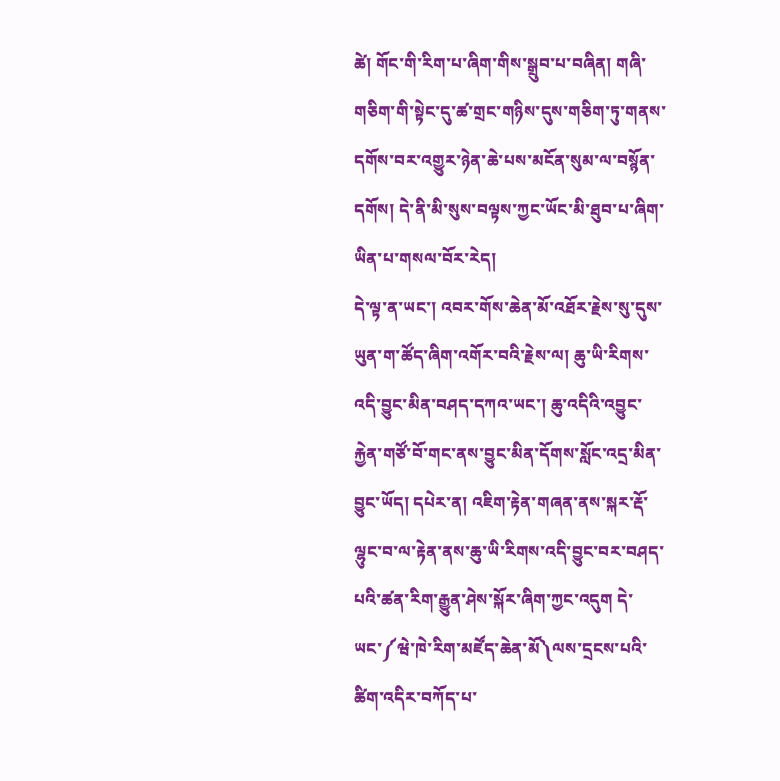ཚེ། གོང་གི་རིག་པ་ཞིག་གིས་སྒྲུབ་པ་བཞིན། གཞི་གཅིག་གི་སྟེང་དུ་ཚ་གྲང་གཉིས་དུས་གཅིག་ཏུ་གནས་དགོས་བར་འགྱུར་ཉེན་ཆེ་པས་མངོན་སུམ་ལ་བསྙོན་དགོས། དེ་ནི་མི་སུས་བལྟས་ཀྱང་ཡོང་མི་ཐུབ་པ་ཞིག་ཡིན་པ་གསལ་བོར་རེད།
དེ་ལྟ་ན་ཡང་། འབར་གོས་ཆེན་མོ་འཐོར་རྗེས་སུ་དུས་ཡུན་ག་ཚོད་ཞིག་འགོར་བའི་རྗེས་ལ། ཆུ་ཡི་རིགས་འདི་བྱུང་མིན་བཤད་དཀའ་ཡང་། ཆུ་འདིའི་འབྱུང་རྐྱེན་གཙོ་བོ་གང་ནས་བྱུང་མིན་དོགས་སློང་འདྲ་མིན་བྱུང་ཡོད། དཔེར་ན། འཇིག་རྟེན་གཞན་ནས་སྐར་རྡོ་ལྷུང་བ་ལ་རྟེན་ནས་ཆུ་ཡི་རིགས་འདི་བྱུང་བར་བཤད་པའི་ཚན་རིག་རྒྱུན་ཤེས་སྐོར་ཞིག་ཀྱང་འདུག དེ་ཡང་༼ཝེ་ཁེ་རིག་མཛོད་ཆེན་མོ༽ལས་དྲངས་པའི་ཚིག་འདིར་བཀོད་པ་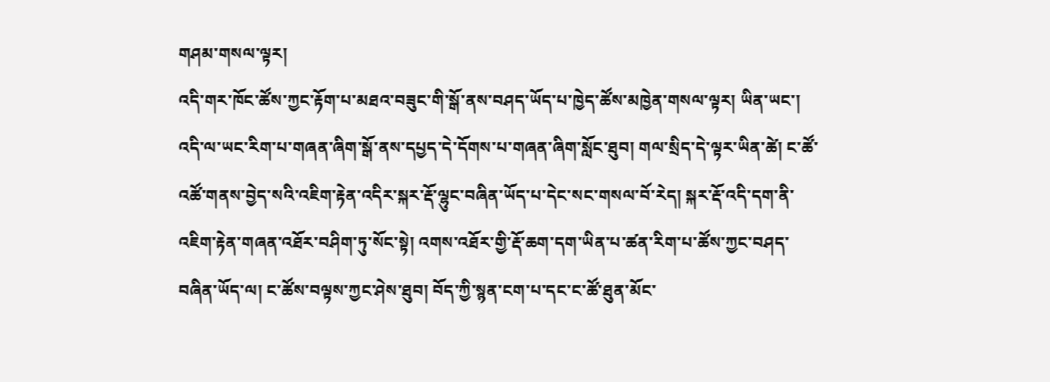གཤམ་གསལ་ལྟར།
འདི་གར་ཁོང་ཚོས་ཀྱང་རྟོག་པ་མཐའ་བཟུང་གི་སྒོ་ནས་བཤད་ཡོད་པ་ཁྱེད་ཚོས་མཁྱེན་གསལ་ལྟར། ཡིན་ཡང་། འདི་ལ་ཡང་རིག་པ་གཞན་ཞིག་སྒོ་ནས་དཔྱད་དེ་དོགས་པ་གཞན་ཞིག་སློང་ཐུབ། གལ་སྲིད་དེ་ལྟར་ཡིན་ཚེ། ང་ཚོ་འཚོ་གནས་བྱེད་སའི་འཇིག་རྟེན་འདིར་སྐར་རྡོ་ལྷུང་བཞིན་ཡོད་པ་དེང་སང་གསལ་བོ་རེད། སྐར་རྡོ་འདི་དག་ནི་འཇིག་རྟེན་གཞན་འཐོར་བཤིག་ཏུ་སོང་སྟེ། འགས་འཐོར་གྱི་རྡོ་ཆག་དག་ཡིན་པ་ཚན་རིག་པ་ཚོས་ཀྱང་བཤད་བཞིན་ཡོད་ལ། ང་ཚོས་བལྟས་ཀྱང་ཤེས་ཐུབ། བོད་ཀྱི་སྙན་ངག་པ་དང་ང་ཚོ་ཐུན་མོང་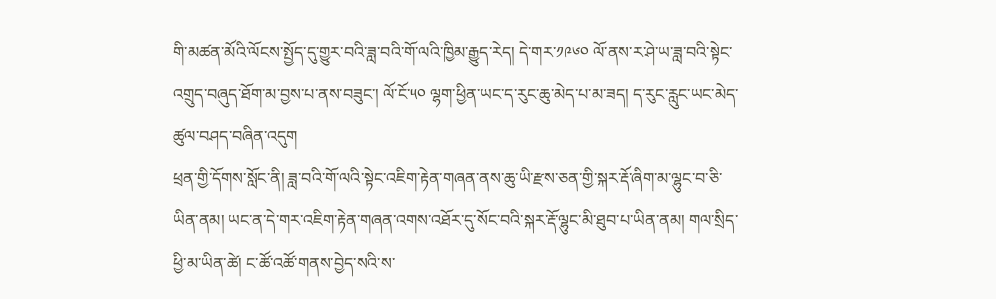གི་མཚན་མོའི་ལོངས་སྤྱོད་དུ་གྱུར་བའི་ཟླ་བའི་གོ་ལའི་ཁྱིམ་རྒྱུད་རེད། དེ་གར་༡༩༦༠ ལོ་ནས་ར་ཤེ་ཡ་ཟླ་བའི་སྟེང་འགྲུད་བཞུད་ཐོག་མ་བྱས་པ་ནས་བཟུང་། ལོ་ངོ་༥༠ ལྷག་ཕྱིན་ཡང་ད་རུང་ཆུ་མེད་པ་མ་ཟད། ད་རུང་རླུང་ཡང་མེད་ཚུལ་བཤད་བཞིན་འདུག
ཕྲན་གྱི་དོགས་སློང་ནི། ཟླ་བའི་གོ་ལའི་སྟེང་འཇིག་རྟེན་གཞན་ནས་ཆུ་ཡི་རྫས་ཅན་གྱི་སྐར་རྡོ་ཞིག་མ་ལྷུང་བ་ཅི་ཡིན་ནམ། ཡང་ན་དེ་གར་འཇིག་རྟེན་གཞན་འགས་འཐོར་དུ་སོང་བའི་སྐར་རྡོ་ལྷུང་མི་ཐུབ་པ་ཡིན་ནམ། གལ་སྲིད་ཕྱི་མ་ཡིན་ཚེ། ང་ཚོ་འཚོ་གནས་བྱེད་སའི་ས་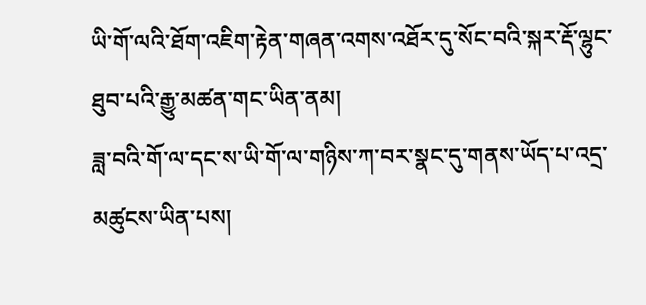ཡི་གོ་ལའི་ཐོག་འཇིག་རྟེན་གཞན་འགས་འཐོར་དུ་སོང་བའི་སྐར་རྡོ་ལྷུང་ཐུབ་པའི་རྒྱུ་མཚན་གང་ཡིན་ནམ།
ཟླ་བའི་གོ་ལ་དང་ས་ཡི་གོ་ལ་གཉིས་ཀ་བར་སྣང་དུ་གནས་ཡོད་པ་འདྲ་མཚུངས་ཡིན་པས།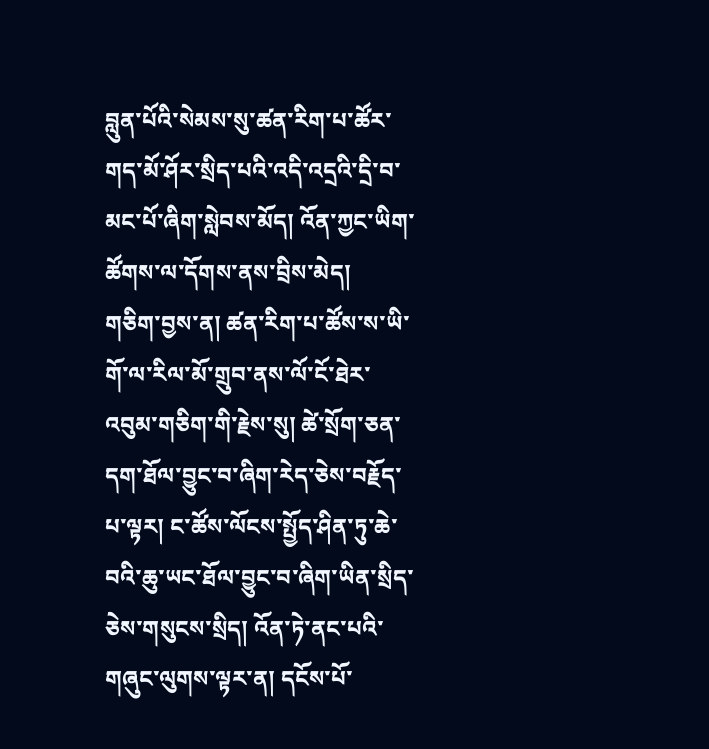བླུན་པོའི་སེམས་སུ་ཚན་རིག་པ་ཚོར་གད་མོ་ཤོར་སྲིད་པའི་འདི་འདྲའི་དྲི་བ་མང་པོ་ཞིག་སླེབས་མོད། འོན་ཀྱང་ཡིག་ཚོགས་ལ་དོགས་ནས་བྲིས་མེད།
གཅིག་བྱས་ན། ཚན་རིག་པ་ཚོས་ས་ཡི་གོ་ལ་རིལ་མོ་གྲུབ་ནས་ལོ་ངོ་ཐེར་འབུམ་གཅིག་གི་རྗེས་སུ། ཚེ་སྲོག་ཅན་དག་ཐོལ་བྱུང་བ་ཞིག་རེད་ཅེས་བརྗོད་པ་ལྟར། ང་ཚོས་ལོངས་སྤྱོད་ཤིན་ཏུ་ཆེ་བའི་ཆུ་ཡང་ཐོལ་བྱུང་བ་ཞིག་ཡིན་སྲིད་ཅེས་གསུངས་སྲིད། འོན་ཏེ་ནང་པའི་གཞུང་ལུགས་ལྟར་ན། དངོས་པོ་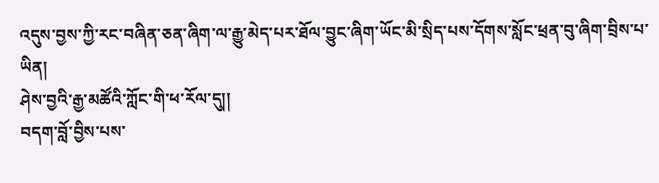འདུས་བྱས་ཀྱི་རང་བཞིན་ཅན་ཞིག་ལ་རྒྱུ་མེད་པར་ཐོལ་བྱུང་ཞིག་ཡོང་མི་སྲིད་པས་དོགས་སློང་ཕྲན་བུ་ཞིག་བྲིས་པ་ཡིན།
ཤེས་བྱའི་རྒྱ་མཚོའི་ཀློང་གི་ཕ་རོལ་དུ།།
བདག་བློ་བྱིས་པས་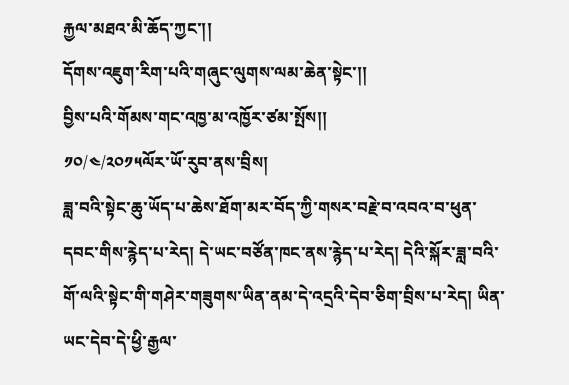རྐྱལ་མཐའ་མི་ཆོད་ཀྱང་།།
དོགས་འཇུག་རིག་པའི་གཞུང་ལུགས་ལམ་ཆེན་སྟེང་།།
བྱིས་པའི་གོམས་གང་འཁྱ་མ་འཁྱོར་ཙམ་སྤོས།།
༡༠/༤/༢༠༡༥ལོར་ཡོ་རུབ་ནས་བྲིས།
ཟླ་བའི་སྟེང་ཆུ་ཡོད་པ་ཆེས་ཐོག་མར་བོད་ཀྱི་གསར་བརྗེ་བ་འབའ་བ་ཕུན་དབང་གིས་རྙེད་པ་རེད། དེ་ཡང་བཙོན་ཁང་ནས་རྙེད་པ་རེད། དེའི་སྐོར་ཟླ་བའི་གོ་ལའི་སྟེང་གི་གཤེར་གཟུགས་ཡིན་ནམ་དེ་འདྲའི་དེབ་ཅིག་བྲིས་པ་རེད། ཡིན་ཡང་དེབ་དེ་ཕྱི་རྒྱལ་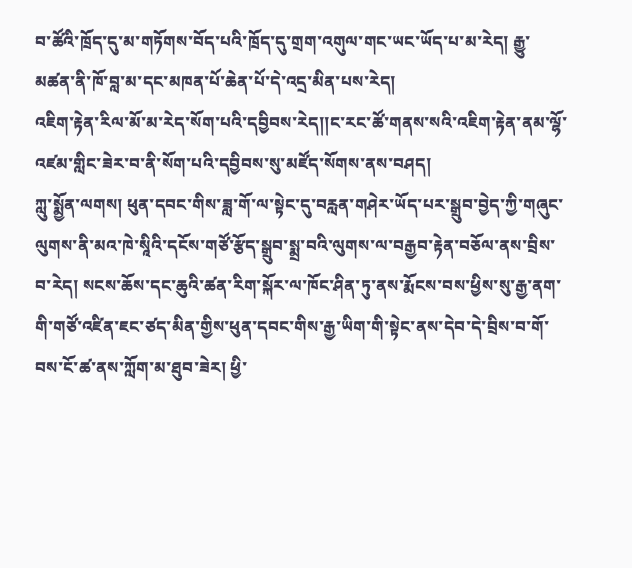བ་ཚོའི་ཁྲོད་དུ་མ་གཏོགས་བོད་པའི་ཁྲོད་དུ་གྲག་འགུལ་གང་ཡང་ཡོད་པ་མ་རེད། རྒྱུ་མཚན་ནི་ཁོ་བླ་མ་དང་མཁན་པོ་ཆེན་པོ་དེ་འདྲ་མིན་པས་རེད།
འཇིག་རྟེན་རིལ་མོ་མ་རེད་སོག་པའི་དབྱིབས་རེད།།ང་རང་ཚོ་གནས་སའི་འཇིག་རྟེན་ནམ་ལྷོ་འཛམ་གླིང་ཟེར་བ་ནི་སོག་པའི་དབྱིབས་སུ་མཛོད་སོགས་ནས་བཤད།
ཀླུ་སྨྱོན་ལགས། ཕུན་དབང་གིས་ཟླ་གོ་ལ་སྟེང་དུ་བརླན་གཤེར་ཡོད་པར་སྒྲུབ་བྱེད་ཀྱི་གཞུང་ལུགས་ནི་མའ་ཁེ་སཱིའི་དངོས་གཙོ་རྩོད་སྒྲུབ་སྨྲ་བའི་ལུགས་ལ་བརྒྱབ་རྟེན་བཅོལ་ནས་བྲིས་བ་རེད། སངས་ཆོས་དང་ཆུའི་ཚན་རིག་སྐོར་ལ་ཁོང་ཤིན་ཏུ་ནས་རྨོངས་བས་ཕྱིས་སུ་རྒྱ་ནག་གི་གཙོ་འཛིན་ཇང་ཙད་མིན་གྱིས་ཕུན་དབང་གིས་རྒྱ་ཡིག་གི་སྟེང་ནས་དེབ་དེ་བྲིས་བ་གོ་བས་ངོ་ཚ་ནས་ཀློག་མ་ཐུབ་ཟེར། ཕྱི་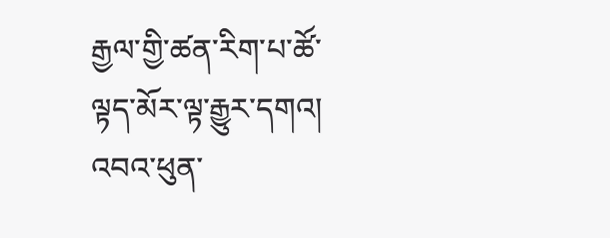རྒྱལ་གྱི་ཚན་རིག་པ་ཚོ་ལྟད་མོར་ལྟ་རྒྱུར་དགའ། འབའ་ཕུན་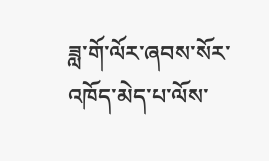ཟླ་གོ་ལོར་ཞབས་སོར་འཁོད་མེད་པ་ལོས་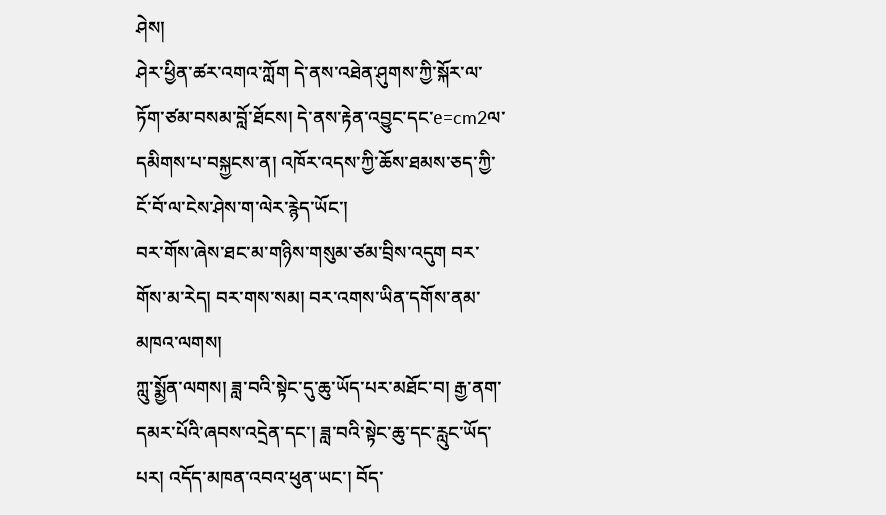ཤེས།
ཤེར་ཕྱིན་ཚར་འགའ་ཀློག དེ་ནས་འཐེན་ཤུགས་ཀྱི་སྐོར་ལ་ཏོག་ཙམ་བསམ་བློ་ཐོངས། དེ་ནས་རྟེན་འབྱུང་དང་e=cm2ལ་དམིགས་པ་བསྐྱངས་ན། འཁོར་འདས་ཀྱི་ཆོས་ཐམས་ཅད་ཀྱི་ངོ་བོ་ལ་ངེས་ཤེས་ག་ལེར་རྙེད་ཡོང་།
བར་གོས་ཞེས་ཐང་མ་གཉིས་གསུམ་ཙམ་བྲིས་འདུག བར་གོས་མ་རེད། བར་གས་སམ། བར་འགས་ཡིན་དགོས་ནམ་མཁའ་ལགས།
ཀླུ་སྨྱོན་ལགས། ཟླ་བའི་སྟེང་དུ་ཆུ་ཡོད་པར་མཐོང་བ། རྒྱ་ནག་དམར་པོའི་ཞབས་འདྲེན་དང་། ཟླ་བའི་སྟེང་ཆུ་དང་རླུང་ཡོད་པར། འདོད་མཁན་འབའ་ཕུན་ཡང་། བོད་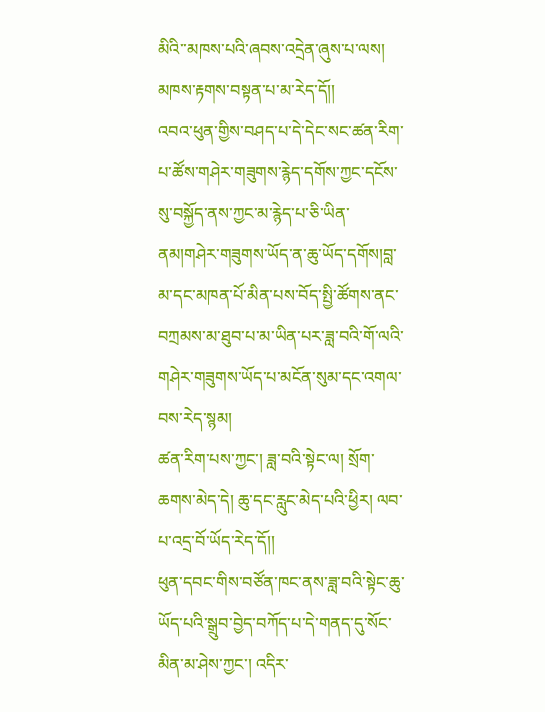མིའི་་མཁས་པའི་ཞབས་འདྲེན་ཞུས་པ་ལས། མཁས་རྟགས་བསྟན་པ་མ་རེད་དོ།།
འབའ་ཕུན་གྱིས་བཤད་པ་དེ་དེང་སང་ཚན་རིག་པ་ཚོས་གཤེར་གཟུགས་རྙེད་དགོས་ཀྱང་དངོས་སུ་བསྐྱོད་ནས་ཀྱང་མ་རྙེད་པ་ཅི་ཡིན་ནམ།གཤེར་གཟུགས་ཡོད་ན་ཆུ་ཡོད་དགོས།བླ་མ་དང་མཁན་པོ་མིན་པས་བོད་སྤྱི་ཚོགས་ནང་བཀྲམས་མ་ཐུབ་པ་མ་ཡིན་པར་ཟླ་བའི་གོ་ལའི་གཤེར་གཟུགས་ཡོད་པ་མངོན་སུམ་དང་འགལ་བས་རེད་སྙམ།
ཚན་རིག་པས་ཀྱང་། ཟླ་བའི་སྟེང་ལ། སྲོག་ཆགས་མེད་དེ། ཆུ་དང་རླུང་མེད་པའི་ཕྱིར། ལབ་པ་འདྲ་བོ་ཡོད་རེད་དོ།།
ཕུན་དབང་གིས་བཙོན་ཁང་ནས་ཟླ་བའི་སྟེང་ཆུ་ཡོད་པའི་སྒྲུབ་བྱེད་བཀོད་པ་དེ་གནད་དུ་སོང་མིན་མ་ཤེས་ཀྱང་། འདིར་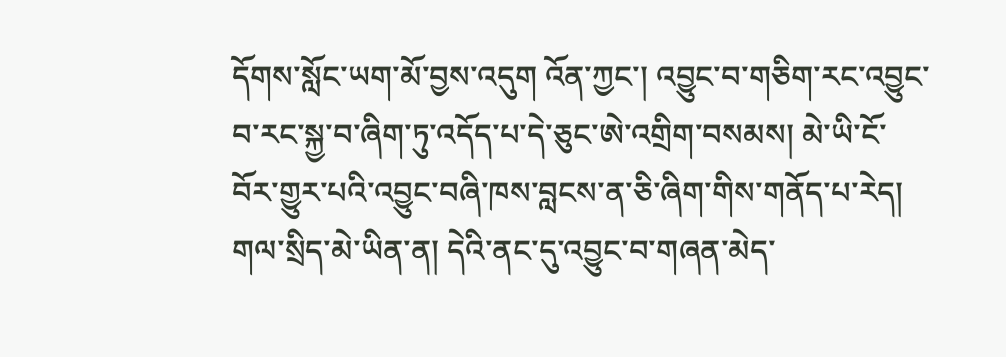དོགས་སློང་ཡག་མོ་བྱས་འདུག འོན་ཀྱང་། འབྱུང་བ་གཅིག་རང་འབྱུང་བ་རང་སྐྱ་བ་ཞིག་ཏུ་འདོད་པ་དེ་ཅུང་ཨེ་འགྲིག་བསམས། མེ་ཡི་ངོ་བོར་གྱུར་པའི་འབྱུང་བཞི་ཁས་བླངས་ན་ཅི་ཞིག་གིས་གནོད་པ་རེད། གལ་སྲིད་མེ་ཡིན་ན། དེའི་ནང་དུ་འབྱུང་བ་གཞན་མེད་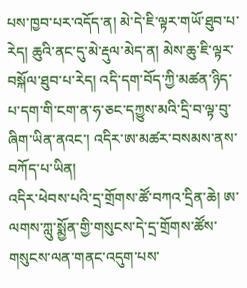པས་ཁྱབ་པར་འདོད་ན། མེ་དེ་ཇི་ལྟར་གཡོ་ཐུབ་པ་རེད། ཆུའི་ནང་དུ་མེ་རྡུལ་མེད་ན། མེས་ཆུ་ཇི་ལྟར་བསྐོལ་ཐུབ་པ་རེད། འདི་དག་བོད་ཀྱི་མཚན་ཉིད་པ་དག་གི་ངག་ན་ཧ་ཅང་དཀྱུས་མའི་དྲི་བ་ལྟ་བུ་ཞིག་ཡིན་ནའང་། འདིར་ཨ་མཚར་བསམས་ནས་བཀོད་པ་ཡིན།
འདིར་ཕེབས་པའི་དྲ་གྲོགས་ཚོ་བཀའ་དྲིན་ཆེ། ཨ་ལགས་ཀླུ་སྨྱོན་གྱི་གསུངས་དེ་དྲ་གྲོགས་ཚོས་གསུངས་ལན་གནང་འདུག་པས་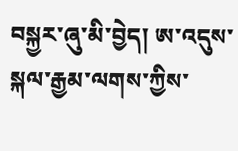བསྐྱར་ཞུ་མི་བྱེད། ཨ་འདུས་སྐལ་རྒྱམ་ལགས་ཀྱིས་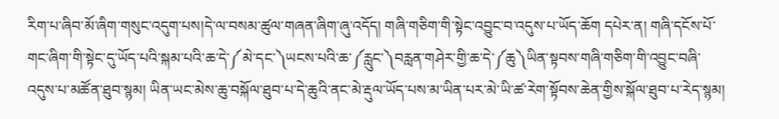རིག་པ་ཞིབ་མོ་ཞིག་གསུང་འདུག་པས།དེ་ལ་བསམ་ཚུལ་གཞན་ཞིག་ཞུ་འདོད། གཞི་གཅིག་གི་སྟེང་འབྱུང་བ་འདུས་པ་ཡོད་ཆོག དཔེར་ན། གཞི་དངོས་པོ་གང་ཞིག་གི་སྟེང་དུ་ཡོད་པའི་སྐམ་པའི་ཆ་དེ་༼མེ་དང་༽ཡངས་པའི་ཆ་༼རླུང་༽བརླན་གཤེར་གྱི་ཆ་དེ་༼ཆུ༽ཡིན་སྟབས་གཞི་གཅིག་གི་འབྱུང་བཞི་འདུས་པ་མཚོན་ཐུབ་སྙམ། ཡིན་ཡང་མེས་ཆུ་བསྐོལ་ཐུབ་པ་དེ་ཆུའི་ནང་མེ་རྡུལ་ཡོད་པས་མ་ཡིན་པར་མེ་ཡི་ཚ་རེག་སྟོབས་ཆེན་གྱིས་སྐོལ་ཐུབ་པ་རེད་སྙམ།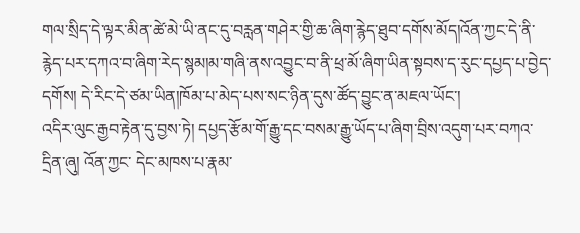གལ་སྲིད་དེ་ལྟར་མིན་ཚེ་མེ་ཡི་ནང་དུ་བརླན་གཤེར་གྱི་ཆ་ཞིག་རྙེད་ཐུབ་དགོས་མོད།འོན་ཀྱང་དེ་ནི་རྙེད་པར་དཀའ་བ་ཞིག་རེད་སྙམ།མ་གཞི་ནས་འབྱུང་བ་ནི་ཕྲ་མོ་ཞིག་ཡིན་སྟབས་ད་རུང་དཔྱད་པ་བྱེད་དགོས། དེ་རིང་དེ་ཙམ་ཡིན།ཁོམ་པ་མེད་པས་སང་ཉིན་དུས་ཚོད་བྱུང་ན་མཇལ་ཡོང་།
འདིར་ལུང་རྒྱབ་རྟེན་དུ་བྱས་ཏེ། དཔྱད་རྩོམ་གོ་རྒྱུ་དང་བསམ་རྒྱུ་ཡོད་པ་ཞིག་བྲིས་འདུག་པར་བཀའ་དྲིན་ཞུ། འོན་ཀྱང་ དེང་མཁས་པ་རྣམ་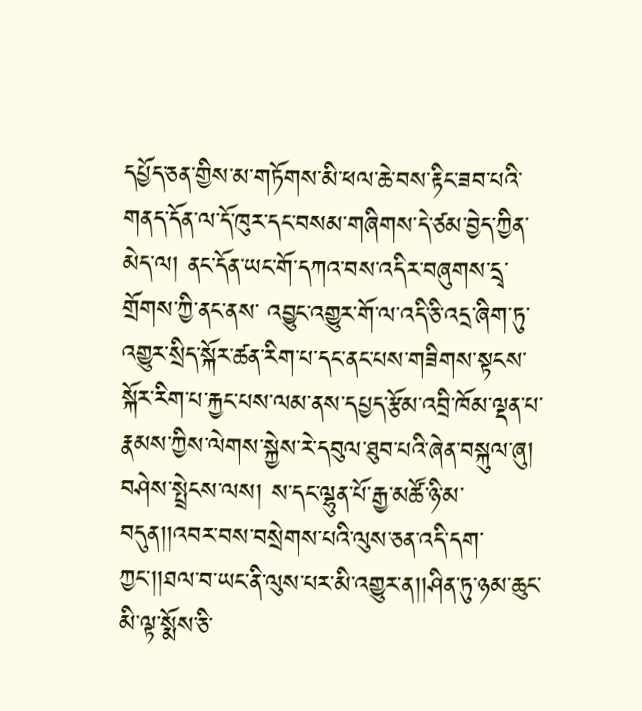དཔྱོད་ཅན་གྱིས་མ་གཏོགས་མི་ཕལ་ཆེ་བས་རྟིང་ཟབ་པའི་གནད་དོན་ལ་དོ་ཁུར་དང་བསམ་གཞིགས་དེ་ཙམ་བྱེད་ཀྱིན་མེད་ལ། ནང་དོན་ཡང་གོ་དཀའ་བས་འདིར་བཞུགས་དྲྭ་གྲོགས་ཀྱི་ནང་ནས་ འབྱུང་འགྱུར་གོ་ལ་འདི་ཅི་འདྲ་ཞིག་ཏུ་འགྱུར་སྲིད་སྐོར་ཚན་རིག་པ་དང་ནང་པས་གཟིགས་སྟངས་སྐོར་རིག་པ་རྐྱང་པས་ལམ་ནས་དཔྱད་རྩོམ་འབྲི་ཁོམ་ལྡན་པ་རྣམས་ཀྱིས་ལེགས་སྐྱེས་རེ་དབུལ་ཐུབ་པའི་ཞེན་བསྐུལ་ཞུ།
བཤེས་སྤྲེངས་ལས། ས་དང་ལྷུན་པོ་རྒྱ་མཚོ་ཉི་མ་བདུན།།འབར་བས་བསྲེགས་པའི་ལུས་ཅན་འདི་དག་ཀྱང་།།ཐལ་བ་ཡང་ནི་ལུས་པར་མི་འགྱུར་ན།།ཤིན་ཏུ་ཉམ་ཆུང་མི་ལྟ་སྨོས་ཅི་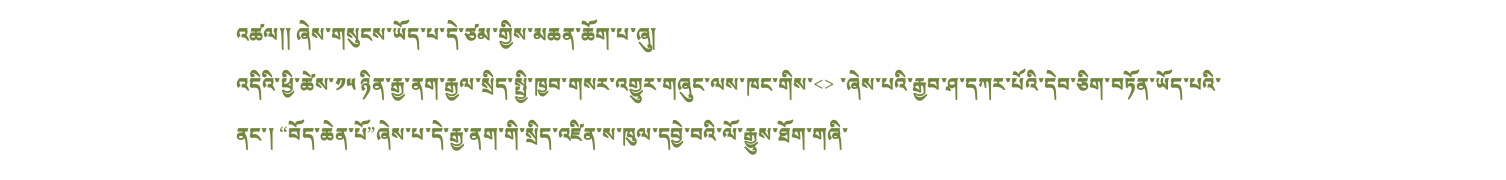འཚལ།། ཞེས་གསུངས་ཡོད་པ་དེ་ཙམ་གྱིས་མཆན་ཆོག་པ་ཞུ།
འདིའི་ཕྱི་ཚེས་༡༥ ཉིན་རྒྱ་ནག་རྒྱལ་སྲིད་སྤྱི་ཁྱབ་གསར་འགྱུར་གཞུང་ལས་ཁང་གིས་<> ་ཞེས་པའི་རྒྱབ་ཤ་དཀར་པོའི་དེབ་ཅིག་བཏོན་ཡོད་པའི་ནང་། “བོད་ཆེན་པོ”ཞེས་པ་དེ་རྒྱ་ནག་གི་སྲིད་འཛིན་ས་ཁུལ་དབྱེ་བའི་ལོ་རྒྱུས་ཐོག་གཞི་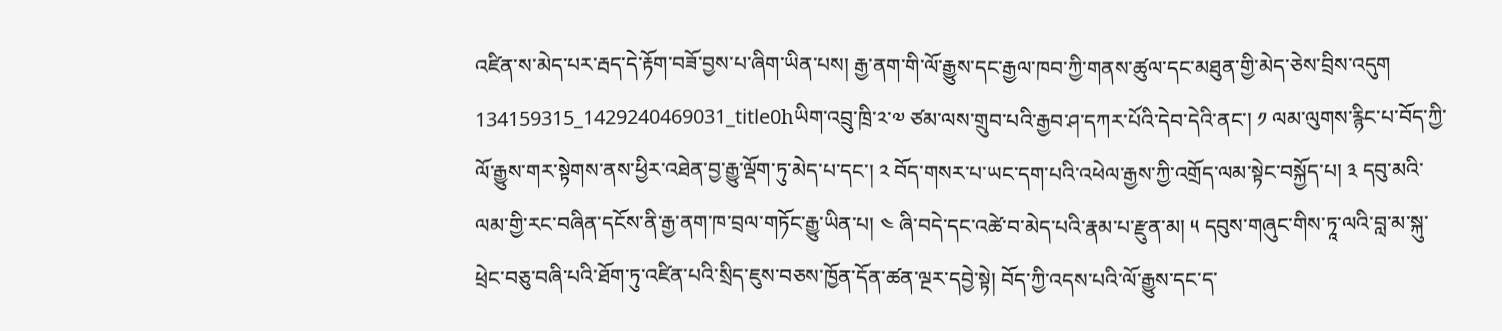འཛིན་ས་མེད་པར་རྦད་དེ་རྟོག་བཟོ་བྱས་པ་ཞིག་ཡིན་པས། རྒྱ་ནག་གི་ལོ་རྒྱུས་དང་རྒྱལ་ཁབ་ཀྱི་གནས་ཚུལ་དང་མཐུན་གྱི་མེད་ཅེས་བྲིས་འདུག
134159315_1429240469031_title0hཡིག་འབྲུ་ཁྲི་༢་༧ ཙམ་ལས་གྲུབ་པའི་རྒྱབ་ཤ་དཀར་པོའི་དེབ་དེའི་ནང་། ༡ ལམ་ལུགས་རྙིང་པ་བོད་ཀྱི་ལོ་རྒྱུས་གར་སྟེགས་ནས་ཕྱིར་འཐེན་བྱ་རྒྱུ་ལྡོག་ཏུ་མེད་པ་དང་། ༢ བོད་གསར་པ་ཡང་དག་པའི་འཕེལ་རྒྱས་ཀྱི་འགྲོད་ལམ་སྟེང་བསྐྱོད་པ། ༣ དབུ་མའི་ལམ་གྱི་རང་བཞིན་དངོས་ནི་རྒྱ་ནག་ཁ་བྲལ་གཏོང་རྒྱུ་ཡིན་པ། ༤ ཞི་བདེ་དང་འཚེ་བ་མེད་པའི་རྣམ་པ་རྫུན་མ། ༥ དབུས་གཞུང་གིས་ཏཱ་ལའི་བླ་མ་སྐུ་ཕྲེང་བཅུ་བཞི་པའི་ཐོག་ཏུ་འཛིན་པའི་སྲིད་ཇུས་བཅས་ཁྱོན་དོན་ཚན་ལྔར་དབྱེ་སྟེ། བོད་ཀྱི་འདས་པའི་ལོ་རྒྱུས་དང་ད་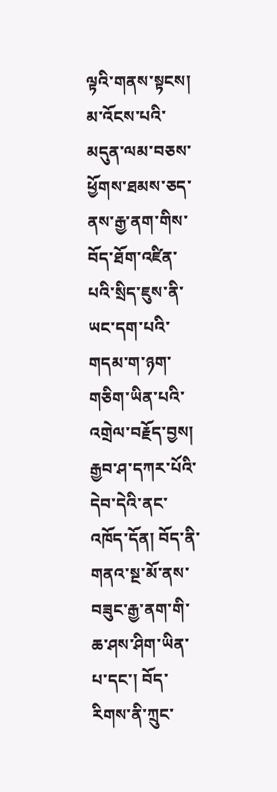ལྟའི་གནས་སྟངས། མ་འོངས་པའི་མདུན་ལམ་བཅས་ཕྱོགས་ཐམས་ཅད་ནས་རྒྱ་ནག་གིས་བོད་ཐོག་འཛིན་པའི་སྲིད་ཇུས་ནི་ཡང་དག་པའི་གདམ་ག་ཉག་གཅིག་ཡིན་པའི་འགྲེལ་བརྗོད་བྱས།
རྒྱབ་ཤ་དཀར་པོའི་དེབ་དེའི་ནང་འཁོད་དོན། བོད་ནི་གནའ་སྔ་མོ་ནས་བཟུང་རྒྱ་ནག་གི་ཆ་ཤས་ཤིག་ཡིན་པ་དང་། བོད་རིགས་ནི་ཀྲུང་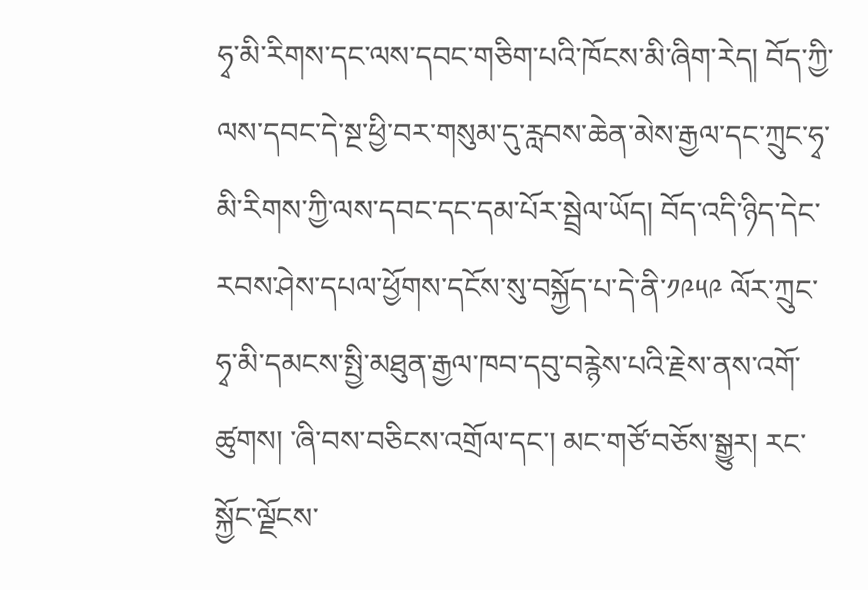ཧྭ་མི་རིགས་དང་ལས་དབང་གཅིག་པའི་ཁོངས་མི་ཞིག་རེད། བོད་ཀྱི་ལས་དབང་དེ་སྔ་ཕྱི་བར་གསུམ་དུ་རླབས་ཆེན་མེས་རྒྱལ་དང་ཀྲུང་ཧྭ་མི་རིགས་ཀྱི་ལས་དབང་དང་དམ་པོར་སྦྲེལ་ཡོད། བོད་འདི་ཉིད་དེང་རབས་ཤེས་དཔལ་ཕྱོགས་དངོས་སུ་བསྐྱོད་པ་དེ་ནི་༡༩༥༩ ལོར་ཀྲུང་ཧྭ་མི་དམངས་སྤྱི་མཐུན་རྒྱལ་ཁབ་དབུ་བརྙེས་པའི་རྗེས་ནས་འགོ་ཚུགས། ་ཞི་བས་བཅིངས་འགྲོལ་དང་། མང་གཙོ་བཅོས་སྒྱུར། རང་སྐྱོང་ལྗོངས་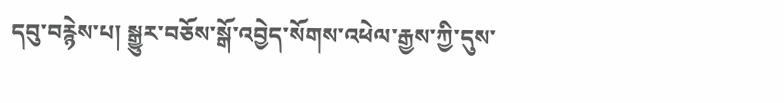དབུ་བརྙེས་པ། སྒྱུར་བཅོས་སྒོ་འབྱེད་སོགས་འཕེལ་རྒྱས་ཀྱི་དུས་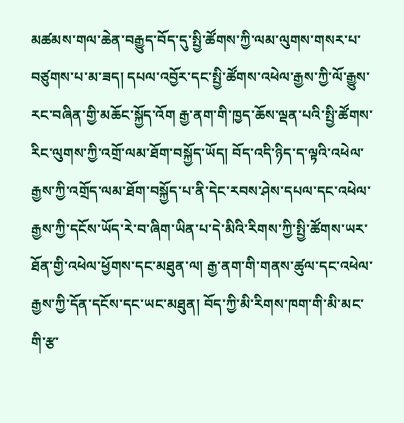མཚམས་གལ་ཆེན་བརྒྱུད་བོད་དུ་སྤྱི་ཚོགས་ཀྱི་ལམ་ལུགས་གསར་པ་བཙུགས་པ་མ་ཟད། དཔལ་འབྱོར་དང་སྤྱི་ཚོགས་འཕེལ་རྒྱས་ཀྱི་ལོ་རྒྱུས་རང་བཞིན་གྱི་མཆོང་སྐྱོད་འོག རྒྱ་ནག་གི་ཁྱད་ཆོས་ལྡན་པའི་སྤྱི་ཚོགས་རིང་ལུགས་ཀྱི་འགྲོ་ལམ་ཐོག་བསྐྱོད་ཡོད། བོད་འདི་ཉིད་ད་ལྟའི་འཕེལ་རྒྱས་ཀྱི་འགྲོད་ལམ་ཐོག་བསྐྱོད་པ་ནི་དེང་རབས་ཤེས་དཔལ་དང་འཕེལ་རྒྱས་ཀྱི་དངོས་ཡོད་རེ་བ་ཞིག་ཡིན་པ་དེ་མིའི་རིགས་ཀྱི་སྤྱི་ཚོགས་ཡར་ཐོན་གྱི་འཕེལ་ཕྱོགས་དང་མཐུན་ལ། རྒྱ་ནག་གི་གནས་ཚུལ་དང་འཕེལ་རྒྱས་ཀྱི་དོན་དངོས་དང་ཡང་མཐུན། བོད་ཀྱི་མི་རིགས་ཁག་གི་མི་མང་གི་རྩ་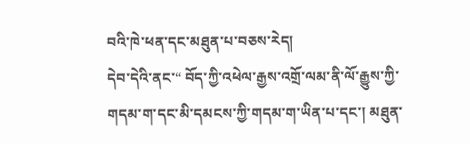བའི་ཁེ་ཕན་དང་མཐུན་པ་བཅས་རེད།
དེབ་དེའི་ནང་“ བོད་ཀྱི་འཕེལ་རྒྱས་འགྲོ་ལམ་ནི་ལོ་རྒྱུས་ཀྱི་གདམ་ག་དང་མི་དམངས་ཀྱི་གདམ་ག་ཡིན་པ་དང་། མཐུན་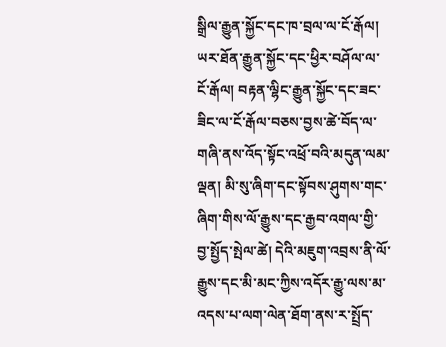སྒྲིལ་རྒྱུན་སྐྱོང་དང་ཁ་བྲལ་ལ་ངོ་རྒོལ། ཡར་ཐོན་རྒྱུན་སྐྱོང་དང་ཕྱིར་བཤོལ་ལ་ངོ་རྒོལ། བརྟན་ལྷིང་རྒྱུན་སྐྱོང་དང་ཟང་ཟིང་ལ་ངོ་རྒོལ་བཅས་བྱས་ཚེ་བོད་ལ་གཞི་ནས་འོད་སྟོང་འཕྲོ་བའི་མདུན་ལམ་ལྡན། མི་སུ་ཞིག་དང་སྟོབས་ཤུགས་གང་ཞིག་གིས་ལོ་རྒྱུས་དང་རྒྱབ་འགལ་གྱི་བྱ་སྤྱོད་སྤེལ་ཚེ། དེའི་མཇུག་འབྲས་ནི་ལོ་རྒྱུས་དང་མི་མང་ཀྱིས་འདོར་རྒྱུ་ལས་མ་འདས་པ་ལག་ལེན་ཐོག་ནས་ར་སྤྲོད་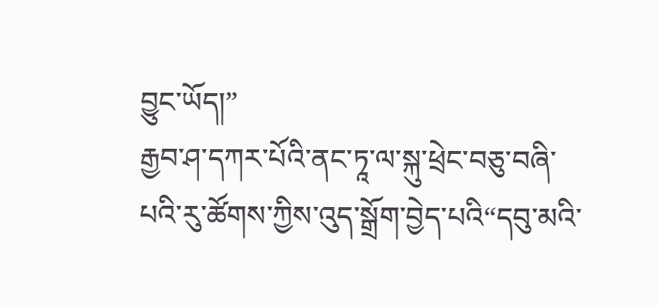བྱུང་ཡོད།”
རྒྱབ་ཤ་དཀར་པོའི་ནང་ཏཱ་ལ་སྐུ་ཕྲེང་བཅུ་བཞི་པའི་རུ་ཚོགས་ཀྱིས་འུད་སྒྲོག་བྱེད་པའི“དབུ་མའི་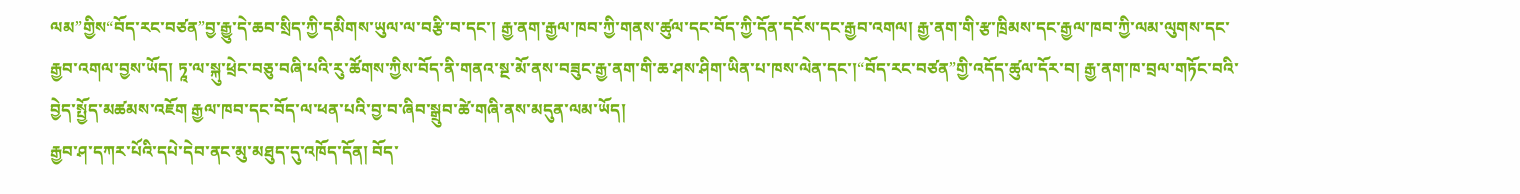ལམ”གྱིས“བོད་རང་བཙན”བྱ་རྒྱུ་དེ་ཆབ་སྲིད་ཀྱི་དམིགས་ཡུལ་ལ་བརྩི་བ་དང་། རྒྱ་ནག་རྒྱལ་ཁབ་ཀྱི་གནས་ཚུལ་དང་བོད་ཀྱི་དོན་དངོས་དང་རྒྱབ་འགལ། རྒྱ་ནག་གི་རྩ་ཁྲིམས་དང་རྒྱལ་ཁབ་ཀྱི་ལམ་ལུགས་དང་རྒྱབ་འགལ་བྱས་ཡོད། ཏཱ་ལ་སྐུ་ཕྲེང་བཅུ་བཞི་པའི་རུ་ཚོགས་ཀྱིས་བོད་ནི་གནའ་སྔ་མོ་ནས་བཟུང་རྒྱ་ནག་གི་ཆ་ཤས་ཤིག་ཡིན་པ་ཁས་ལེན་དང་།“བོད་རང་བཙན”གྱི་འདོད་ཚུལ་དོར་བ། རྒྱ་ནག་ཁ་བྲལ་གཏོང་བའི་བྱེད་སྤྱོད་མཚམས་འཇོག རྒྱལ་ཁབ་དང་བོད་ལ་ཕན་པའི་བྱ་བ་ཞིབ་སྒྲུབ་ཚེ་གཞི་ནས་མདུན་ལམ་ཡོད།
རྒྱབ་ཤ་དཀར་པོའི་དཔེ་དེབ་ནང་མུ་མཐུད་དུ་འཁོད་དོན། བོད་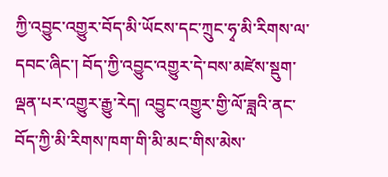ཀྱི་འབྱུང་འགྱུར་བོད་མི་ཡོངས་དང་ཀྲུང་ཧྭ་མི་རིགས་ལ་དབང་ཞིང་། བོད་ཀྱི་འབྱུང་འགྱུར་དེ་བས་མཛེས་སྡུག་ལྡན་པར་འགྱུར་རྒྱུ་རེད། འབྱུང་འགྱུར་གྱི་ལོ་ཟླའི་ནང་བོད་ཀྱི་མི་རིགས་ཁག་གི་མི་མང་གིས་མེས་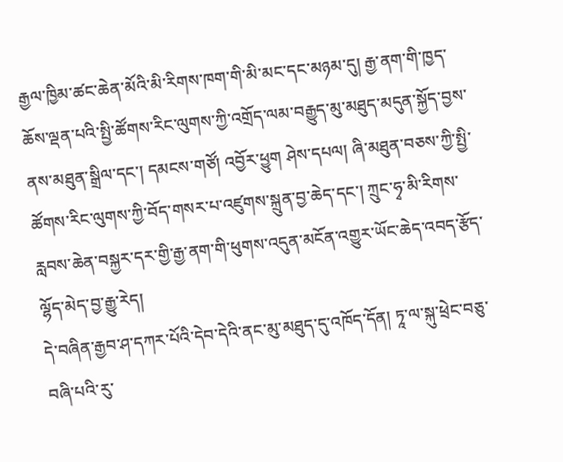རྒྱལ་ཁྱིམ་ཚང་ཆེན་མོའི་མི་རིགས་ཁག་གི་མི་མང་དང་མཉམ་དུ། རྒྱ་ནག་གི་ཁྱད་ཆོས་ལྡན་པའི་སྤྱི་ཚོགས་རིང་ལུགས་ཀྱི་འགྲོད་ལམ་བརྒྱུད་མུ་མཐུད་མདུན་སྐྱོད་བྱས་ནས་མཐུན་སྒྲིལ་དང་། དམངས་གཙོ། འབྱོར་ཕྱུག ཤེས་དཔལ། ཞི་མཐུན་བཅས་ཀྱི་སྤྱི་ཚོགས་རིང་ལུགས་ཀྱི་བོད་གསར་པ་འཛུགས་སྐྲུན་བྱ་ཆེད་དང་། ཀྲུང་ཧྭ་མི་རིགས་རླབས་ཆེན་བསྐྱར་དར་གྱི་རྒྱ་ནག་གི་ཕུགས་འདུན་མངོན་འགྱུར་ཡོང་ཆེད་འབད་རྩོད་ལྷོད་མེད་བྱ་རྒྱུ་རེད།
དེ་བཞིན་རྒྱབ་ཤ་དཀར་པོའི་དེབ་དེའི་ནང་མུ་མཐུད་དུ་འཁོད་དོན། ཏཱ་ལ་སྐུ་ཕྲེང་བཅུ་བཞི་པའི་རུ་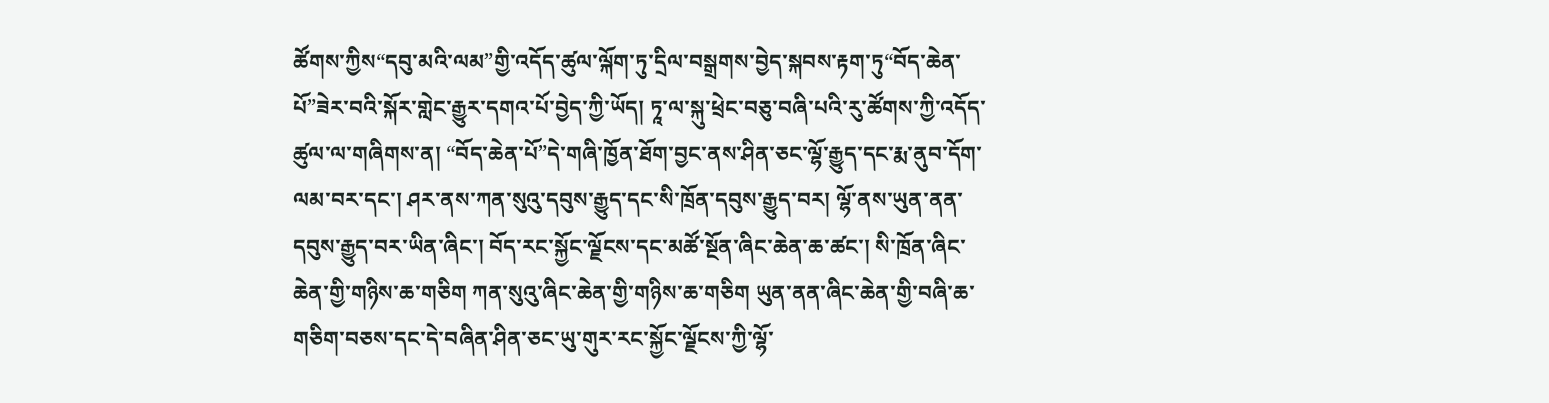ཚོགས་ཀྱིས“དབུ་མའི་ལམ”གྱི་འདོད་ཚུལ་ལྐོག་ཏུ་དྲིལ་བསྒྲགས་བྱེད་སྐབས་རྟག་ཏུ“བོད་ཆེན་པོ”ཟེར་བའི་སྐོར་གླེང་རྒྱུར་དགའ་པོ་བྱེད་ཀྱི་ཡོད། ཏཱ་ལ་སྐུ་ཕྲེང་བཅུ་བཞི་པའི་རུ་ཚོགས་ཀྱི་འདོད་ཚུལ་ལ་གཞིགས་ན། “བོད་ཆེན་པོ”དེ་གཞི་ཁྱོན་ཐོག་བྱང་ནས་ཤིན་ཅང་ལྷོ་རྒྱུད་དང་རྨ་ནུབ་དོག་ལམ་བར་དང་། ཤར་ནས་ཀན་སུའུ་དབུས་རྒྱུད་དང་སི་ཁྲོན་དབུས་རྒྱུད་བར། ལྷོ་ནས་ཡུན་ནན་དབུས་རྒྱུད་བར་ཡིན་ཞིང་། བོད་རང་སྐྱོང་ལྗོངས་དང་མཚོ་སྔོན་ཞིང་ཆེན་ཆ་ཚང་། སི་ཁྲོན་ཞིང་ཆེན་གྱི་གཉིས་ཆ་གཅིག ཀན་སུའུ་ཞིང་ཆེན་གྱི་གཉིས་ཆ་གཅིག ཡུན་ནན་ཞིང་ཆེན་གྱི་བཞི་ཆ་གཅིག་བཅས་དང་དེ་བཞིན་ཤིན་ཅང་ཡུ་གུར་རང་སྐྱོང་ལྗོངས་ཀྱི་ལྷོ་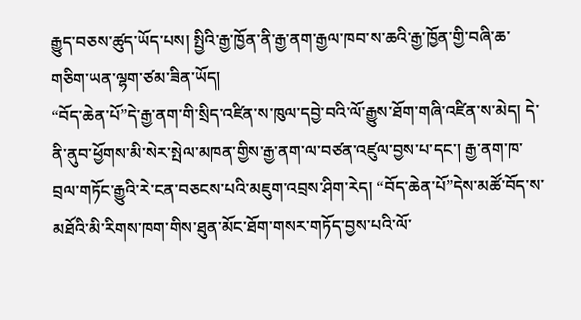རྒྱུད་བཅས་ཚུད་ཡོད་པས། སྤྱིའི་རྒྱ་ཁྱོན་ནི་རྒྱ་ནག་རྒྱལ་ཁབ་ས་ཆའི་རྒྱ་ཁྱོན་གྱི་བཞི་ཆ་གཅིག་ཡན་ལྷག་ཙམ་ཟིན་ཡོད།
“བོད་ཆེན་པོ”དེ་རྒྱ་ནག་གི་སྲིད་འཛིན་ས་ཁུལ་དབྱེ་བའི་ལོ་རྒྱུས་ཐོག་གཞི་འཛིན་ས་མེད། དེ་ནི་ནུབ་ཕྱོགས་མི་སེར་སྤེལ་མཁན་གྱིས་རྒྱ་ནག་ལ་བཙན་འཛུལ་བྱས་པ་དང་། རྒྱ་ནག་ཁ་བྲལ་གཏོང་རྒྱུའི་རེ་ངན་བཅངས་པའི་མཇུག་འབྲས་ཤིག་རེད། “བོད་ཆེན་པོ”དེས་མཚོ་བོད་ས་མཐོའི་མི་རིགས་ཁག་གིས་ཐུན་མོང་ཐོག་གསར་གཏོད་བྱས་པའི་ལོ་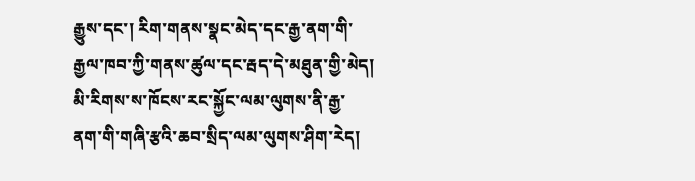རྒྱུས་དང་། རིག་གནས་སྣང་མེད་དང་རྒྱ་ནག་གི་རྒྱལ་ཁབ་ཀྱི་གནས་ཚུལ་དང་རྦད་དེ་མཐུན་གྱི་མེད། མི་རིགས་ས་ཁོངས་རང་སྐྱོང་ལམ་ལུགས་ནི་རྒྱ་ནག་གི་གཞི་རྩའི་ཆབ་སྲིད་ལམ་ལུགས་ཤིག་རེད།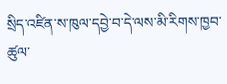སྲིད་འཛིན་ས་ཁུལ་དབྱེ་བ་དེ་ལས་མི་རིགས་ཁྱབ་ཚུལ་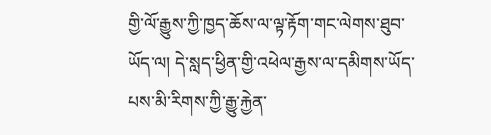གྱི་ལོ་རྒྱུས་ཀྱི་ཁྱད་ཆོས་ལ་ལྟ་རྟོག་གང་ལེགས་ཐུབ་ཡོད་ལ། དེ་སླད་ཕྱིན་གྱི་འཕེལ་རྒྱས་ལ་དམིགས་ཡོད་པས་མི་རིགས་ཀྱི་རྒྱུ་རྐྱེན་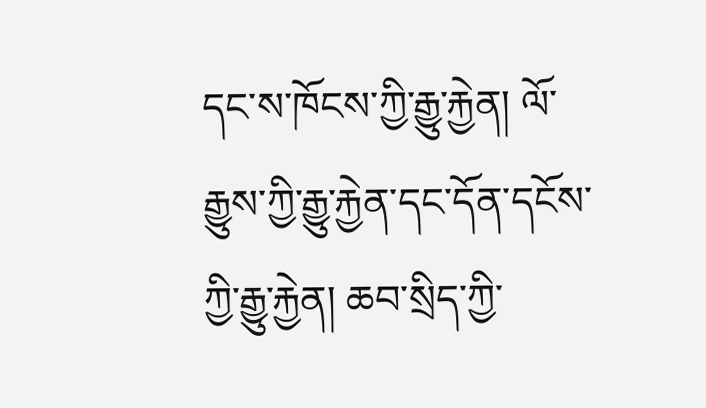དང་ས་ཁོངས་ཀྱི་རྒྱུ་རྐྱེན། ལོ་རྒྱུས་ཀྱི་རྒྱུ་རྐྱེན་དང་དོན་དངོས་ཀྱི་རྒྱུ་རྐྱེན། ཆབ་སྲིད་ཀྱི་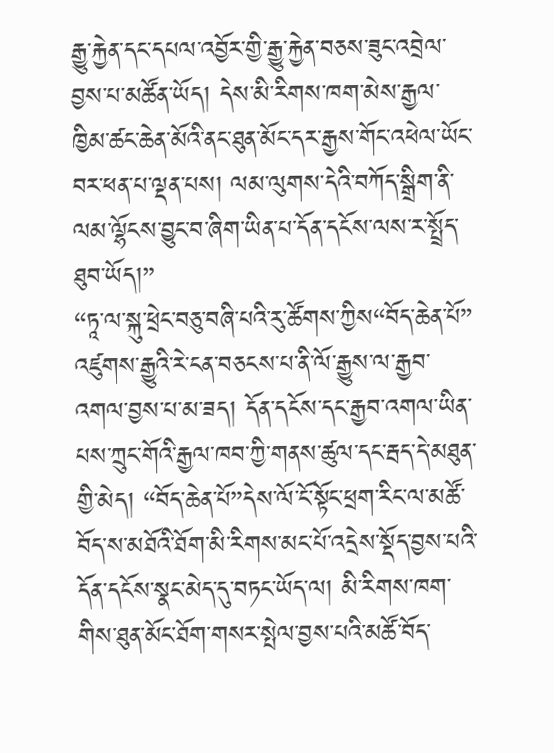རྒྱུ་རྐྱེན་དང་དཔལ་འབྱོར་གྱི་རྒྱུ་རྐྱེན་བཅས་ཟུང་འབྲེལ་བྱས་པ་མཚོན་ཡོད། དེས་མི་རིགས་ཁག་མེས་རྒྱལ་ཁྱིམ་ཚང་ཆེན་མོའི་ནང་ཐུན་མོང་དར་རྒྱས་གོང་འཕེལ་ཡོང་བར་ཕན་པ་ལྡན་པས། ལམ་ལུགས་དེའི་བཀོད་སྒྲིག་ནི་ལམ་ལྷོངས་བྱུང་བ་ཞིག་ཡིན་པ་དོན་དངོས་ལས་ར་སྤྲོད་ཐུབ་ཡོད།”
“ཏཱ་ལ་སྐུ་ཕྲེང་བཅུ་བཞི་པའི་རུ་ཚོགས་ཀྱིས“བོད་ཆེན་པོ” འཛུགས་རྒྱུའི་རེ་ངན་བཅངས་པ་ནི་ལོ་རྒྱུས་ལ་རྒྱབ་འགལ་བྱས་པ་མ་ཟད། དོན་དངོས་དང་རྒྱབ་འགལ་ཡིན་པས་ཀྲུང་གོའི་རྒྱལ་ཁབ་ཀྱི་གནས་ཚུལ་དང་རྦད་དེ་མཐུན་གྱི་མེད། “བོད་ཆེན་པོ”དེས་ལོ་ངོ་སྟོང་ཕྲག་རིང་ལ་མཚོ་བོད་ས་མཐོའི་ཐོག་མི་རིགས་མང་པོ་འདྲེས་སྡོད་བྱས་པའི་དོན་དངོས་སྣང་མེད་དུ་བཏང་ཡོད་ལ། མི་རིགས་ཁག་གིས་ཐུན་མོང་ཐོག་གསར་སྤེལ་བྱས་པའི་མཚོ་བོད་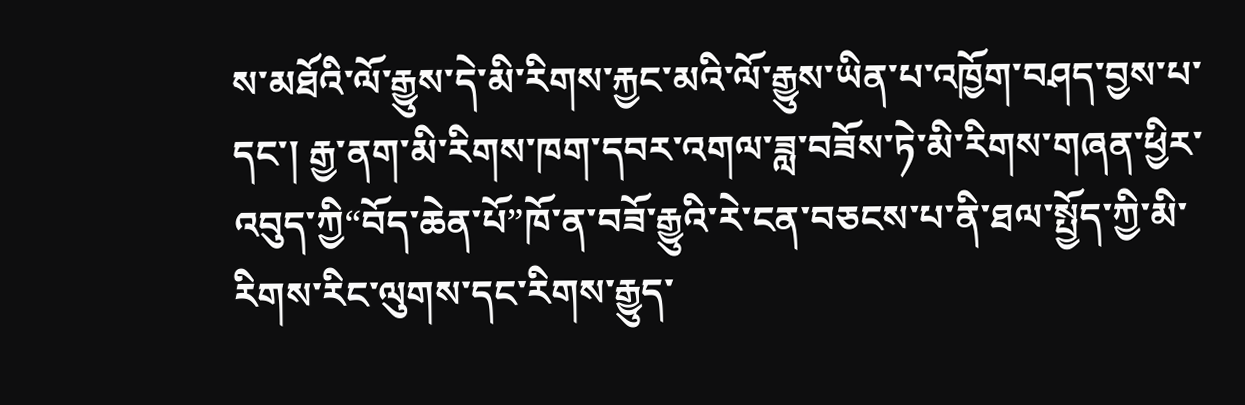ས་མཐོའི་ལོ་རྒྱུས་དེ་མི་རིགས་རྐྱང་མའི་ལོ་རྒྱུས་ཡིན་པ་འཁྱོག་བཤད་བྱས་པ་དང་། རྒྱ་ནག་མི་རིགས་ཁག་དབར་འགལ་ཟླ་བཟོས་ཏེ་མི་རིགས་གཞན་ཕྱིར་འབུད་ཀྱི“བོད་ཆེན་པོ”ཁོ་ན་བཟོ་རྒྱུའི་རེ་ངན་བཅངས་པ་ནི་ཐལ་སྤྱོད་ཀྱི་མི་རིགས་རིང་ལུགས་དང་རིགས་རྒྱུད་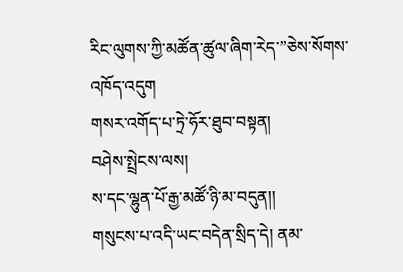རིང་ལུགས་ཀྱི་མཚོན་ཚུལ་ཞིག་རེད་”ཅེས་སོགས་འཁོད་འདུག
གསར་འགོད་པ་ཏྲེ་ཧོར་ཐུབ་བསྟན།
བཤེས་སྤྲེངས་ལས།
ས་དང་ལྷུན་པོ་རྒྱ་མཚོ་ཉི་མ་བདུན།།
གསུངས་པ་འདི་ཡང་བདེན་སྲིད་དེ། ནམ་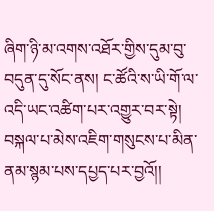ཞིག་ཉི་མ་འགས་འཐོར་གྱིས་དུམ་བུ་བདུན་དུ་སོང་ནས། ང་ཚོའི་ས་ཡི་གོ་ལ་འདི་ཡང་འཚིག་པར་འགྱུར་བར་སྟེ། བསྐལ་པ་མེས་འཇིག་གསུངས་པ་མིན་ནམ་སྙམ་པས་དཔྱད་པར་བྱའོ།།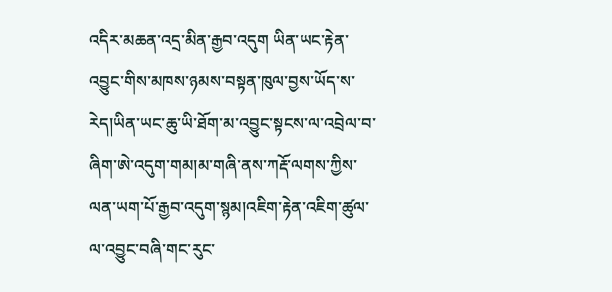འདིར་མཆན་འདྲ་མིན་རྒྱབ་འདུག ཡིན་ཡང་རྟེན་འབྱུང་གིས་མཁས་ཉམས་བསྟན་ཁུལ་བྱས་ཡོད་ས་རེད།ཡིན་ཡང་ཆུ་ཡི་ཐོག་མ་འབྱུང་སྟངས་ལ་འབྲེལ་བ་ཞིག་ཨེ་འདུག་གམ།མ་གཞི་ནས་ཀརྡོ་ལགས་ཀྱིས་ལན་ཡག་པོ་རྒྱབ་འདུག་སྙམ།འཇིག་རྟེན་འཇིག་ཚུལ་ལ་འབྱུང་བཞི་གང་རུང་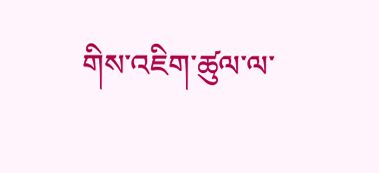གིས་འཇིག་ཚུལ་ལ་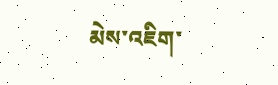མེས་འཇིག་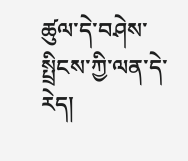ཚུལ་དེ་བཤེས་སྤྲིངས་ཀྱི་ལན་དེ་རེད།